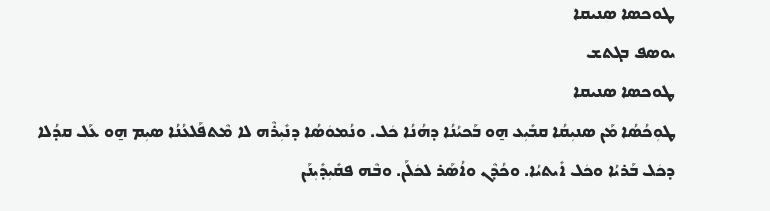ܛܘܟܣܐ ܣܢܝܩܐ
ܝܘܣܦ ܒܓܬܫ
ܛܘܟܣܐ ܣܢܝܩܐ
ܛܘܼܟܳܣܳܐ ܡܰܢ ܣܢܝܼܩܳܐ ܩܒܺܝܼܥ ܗ̱ܘ ܒܰܟܝܳܢܳܐ ܕܗܳܢܳܐ ܟܿܠ. ܘܢܳܡܘܿܣܳܐ ܕܢܺܝܼܪܶܗ ܠܐ ܡܶܬܦܰܠܥܳܢܳܐ ܣܝܼܡ ܗ̱ܘ ܥܰܠ ܩܕܳܠܐ ܕܟܿܠ ܒܰܪܝܳܐ ܘܟܿܠ ܐܺܝܬܝܳܐ. ܘܟܳܕܶܢ ܘܐܳܣܰܪ ܠܟܿܠܰܢ. ܘܒܶܗ ܦܩܺܝܼܕܺܝܼܢܰܢ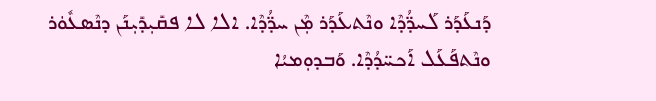ܕܰܢܥܰܕܰܪ ܠܰܚܕ̈ܳܕܶܐ ܘܢܶܬܥܰܕܰܪ ܡܼܶܢ ܚܕ̈ܳܕܶܐ. ܐܠܐ ܠܐ ܦܩܺܝܼܕܺܝܼܢܰܢ ܕܢܶܣܥܽܘܿܪ ܘܢܶܬܦܰܥܰܠ ܐܰܟܚ̈ܕܳܕܶܐ. ܘܰܒܕܘܼܡܝܳܐ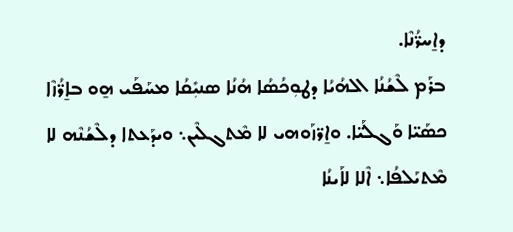ܕܐ̱ܚܪ̈ܳܢܶܐ.
ܒܪܰܡ ܠܶܫܳܢܳܐ ܐܠܗܳܝܳܐ ܕܛܘܼܟܳܣܳܐ ܗܳܢܳܐ ܣܢܝܼܺܩܳܐ ܡܚܰܦܰܝ ܗ̱ܘ ܒܐ̱ܪ̈ܳܙܶܐ ܟܣܰܝ̈ܐ ܘܰܓܠܰܝ̈ܐ. ܘܐ̱ܪ̈ܙܰܘܗܝ ܠܐ ܡܶܬܓܠܶܝܢ܆ ܘܝܕܰܥܬܐ ܕܠܶܫܳܢܶܗ ܠܐ ܡܶܬܝܰܠܦܳܐ܆ ܐܶܠܐ ܠܐܰܝܢܳܐ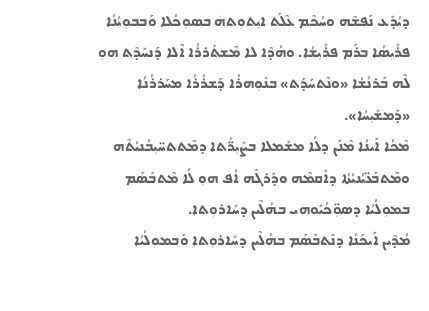ܕܝܳܕܰܥ ܢܰܦܫܶܗ ܘܚܳܟܶܡ ܥܶܠܰܬ ܐܝܼܬܘܼܬܗܿ ܒܣܘܼܟܳܠܐ ܘܰܒܒܘܼܝܳܢܳܐ ܦܪܺܝܼܣܳܐ ܒܪܰܡ ܦܪܺܝܼܫܳܐ. ܘܗܳܕܶܐ ܠܐ ܡܶܫܬܰܪܪܳܐ ܐܶܠܐ ܕܰܢܚܰܕܶܬ ܗܘܼ ܠܶܗ ܒܰܪܢܳܫܳܐ «ܘܢܶܬܚܰܕܰܬ» ܒܢܽܘܼܗܪܳܐ ܕܰܫܪܳܪܳܐ ܡܚܰܪܪܳܢܳܐ «ܕܰܡܫܺܝܼܚܳܐ».
ܡܶܟܳܐ ܐܰܝܢܳܐ ܡܶܢܰܢ ܕܠܳܐ ܡܫܰܡܠܐ ܒܨܺܝܼܪ̈ܳܬܐ ܕܡܶܬܬܚ̈ܝܼܒܳܢܝܳܬܶܗ ܘܡܶܬܒܰܥ̈ܝܳܢܝܳܬܳܐ ܕܐܰܩܡܶܗ ܘܕܰܪܓܶܗ ܐܳܦ ܗܘܼ ܠܳܐ ܡܶܬܒܰܣܰܡ ܒܡܘܼܠܳܝܳܐ ܕܣܘܼ̈ܟܳܝܰܘܗܝ ܒܗܳܠܶܝܢ ܕܚܺܐܪܘܼܬܐ.
ܡܳܕܶܝܢ ܐܰܝܟܰܢܳܐ ܕܢܶܬܒܰܣܰܡ ܒܗܳܠܶܝܢ ܕܚܺܐܪܘܼܬܐ ܘܰܒܡܘܼܠܳܝܳܐ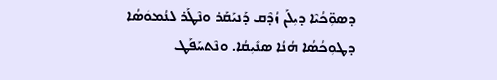ܕܣܘܼ̈ܟܳܝܶܐ ܕܝܼܠܰܢ ܙܳܕܶܩ ܕܰܢܝܰܩܰܪ ܘܢܶܛܰܪ ܠܢܳܡܘܿܣܳܐ ܕܛܘܼܟܳܣܳܐ ܗܳܢܳܐ ܣܢܺܝܼܩܳܐ. ܘܢܶܬܚܰܦܰܛ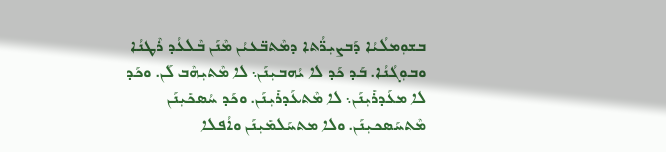ܒܫܘܼܡܠܳܝܳܐ ܕܰܒܨܝܼܪ̈ܳܬܐ ܕܡܶܬܒ̈ܥܝܳܢ ܡܶܢܰܢ ܒܶܠܥܳܕ ܪܶܛܢܳܐ ܘܒܘܼܓܳܢܳܐ. ܒܰܕ ܟܰܕ ܠܐ ܝܳܗܒܝܼܢܰܢ܆ ܠܐ ܡܶܬܝܼܗܶܒ ܠܰܢ. ܘܟܰܕ ܠܐ ܡܥܰܕܪܺܝܼܢܰܢ܆ ܠܐ ܡܶܬܥܰܕܪܺܝܼܢܰܢ. ܘܟܰܕ ܚܳܣܟܺܝܼܢܰܢ ܡܶܬܚܰܣܟܝܼܢܰܢ. ܘܠܐ ܡܬܚܰܠܡܺܝܼܢܰܢ ܘܐܳܦܠܐ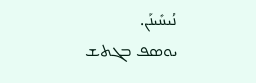ܢܳܝܚܺܝܢܰܢ.
ܝܘܣܦ ܒܓܬܫ